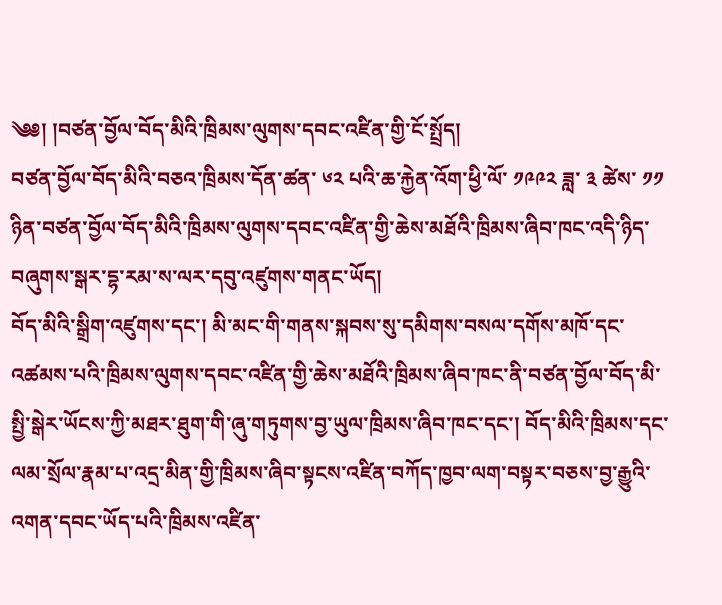༄༅། །བཙན་བྱོལ་བོད་མིའི་ཁྲིམས་ལུགས་དབང་འཛིན་གྱི་ངོ་སྤྲོད།
བཙན་བྱོལ་བོད་མིའི་བཅའ་ཁྲིམས་དོན་ཚན་ ༦༢ པའི་ཆ་རྐྱེན་འོག་ཕྱི་ལོ་ ༡༩༩༢ ཟླ་ ༣ ཚེས་ ༡༡ ཉིན་བཙན་བྱོལ་བོད་མིའི་ཁྲིམས་ལུགས་དབང་འཛིན་གྱི་ཆེས་མཐོའི་ཁྲིམས་ཞིབ་ཁང་འདི་ཉིད་བཞུགས་སྒར་དྷ་རམ་ས་ལར་དབུ་འཛུགས་གནང་ཡོད།
བོད་མིའི་སྒྲིག་འཛུགས་དང་། མི་མང་གི་གནས་སྐབས་སུ་དམིགས་བསལ་དགོས་མཁོ་དང་འཚམས་པའི་ཁྲིམས་ལུགས་དབང་འཛིན་གྱི་ཆེས་མཐོའི་ཁྲིམས་ཞིབ་ཁང་ནི་བཙན་བྱོལ་བོད་མི་སྤྱི་སྒེར་ཡོངས་ཀྱི་མཐར་ཐུག་གི་ཞུ་གཏུགས་བྱ་ཡུལ་ཁྲིམས་ཞིབ་ཁང་དང་། བོད་མིའི་ཁྲིམས་དང་ལམ་སྲོལ་རྣམ་པ་འདྲ་མིན་གྱི་ཁྲིམས་ཞིབ་སྟངས་འཛིན་བཀོད་ཁྱབ་ལག་བསྟར་བཅས་བྱ་རྒྱུའི་འགན་དབང་ཡོད་པའི་ཁྲིམས་འཛིན་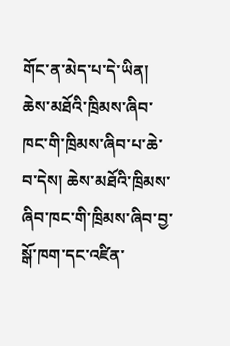གོང་ན་མེད་པ་དེ་ཡིན།
ཆེས་མཐོའི་ཁྲིམས་ཞིབ་ཁང་གི་ཁྲིམས་ཞིབ་པ་ཆེ་བ་དེས། ཆེས་མཐོའི་ཁྲིམས་ཞིབ་ཁང་གི་ཁྲིམས་ཞིབ་བྱ་སྒོ་ཁག་དང་འཛིན་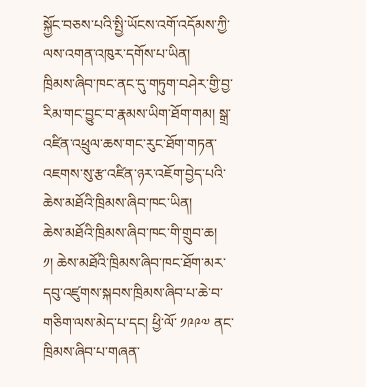སྐྱོང་བཅས་པའི་སྤྱི་ཡོངས་འགོ་འདོམས་ཀྱི་ལས་འགན་འཁུར་དགོས་པ་ཡིན།
ཁྲིམས་ཞིབ་ཁང་ནང་དུ་གཏུག་བཤེར་གྱི་བྱ་རིམ་གང་བྱུང་བ་རྣམས་ཡིག་ཐོག་གམ། སྒྲ་འཛིན་འཕྲུལ་ཆས་གང་རུང་ཐོག་གཏན་འཇགས་སུ་རྩ་འཛིན་ཉར་འཇོག་བྱེད་པའི་ཆེས་མཐོའི་ཁྲིམས་ཞིབ་ཁང་ཡིན།
ཆེས་མཐོའི་ཁྲིམས་ཞིབ་ཁང་གི་གྲུབ་ཆ།
༡། ཆེས་མཐོའི་ཁྲིམས་ཞིབ་ཁང་ཐོག་མར་དབུ་འཛུགས་སྐབས་ཁྲིམས་ཞིབ་པ་ཆེ་བ་གཅིག་ལས་མེད་པ་དང། ཕྱི་ལོ་ ༡༩༩༧ ནང་ཁྲིམས་ཞིབ་པ་གཞན་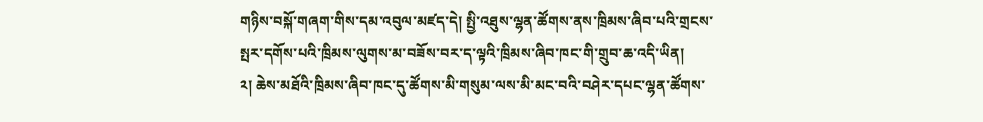གཉིས་བསྐོ་གཞག་གིས་དམ་འབུལ་མཛད་དེ། སྤྱི་འཐུས་ལྷན་ཚོགས་ནས་ཁྲིམས་ཞིབ་པའི་གྲངས་སྤར་དགོས་པའི་ཁྲིམས་ལུགས་མ་བཟོས་བར་ད་ལྟའི་ཁྲིམས་ཞིབ་ཁང་གི་གྲུབ་ཆ་འདི་ཡིན།
༢། ཆེས་མཐོའི་ཁྲིམས་ཞིབ་ཁང་དུ་ཚོགས་མི་གསུམ་ལས་མི་མང་བའི་བཤེར་དཔང་ལྷན་ཚོགས་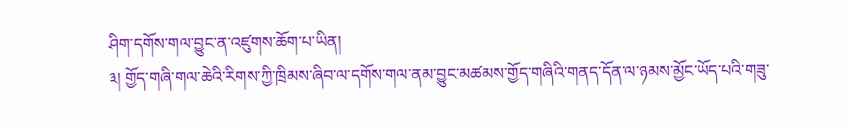ཤིག་དགོས་གལ་བྱུང་ན་འཛུགས་ཆོག་པ་ཡིན།
༣། གྱོད་གཞི་གལ་ཆེའི་རིགས་ཀྱི་ཁྲིམས་ཞིབ་ལ་དགོས་གལ་ནམ་བྱུང་མཚམས་གྱོད་གཞིའི་གནད་དོན་ལ་ཉམས་མྱོང་ཡོད་པའི་གཟུ་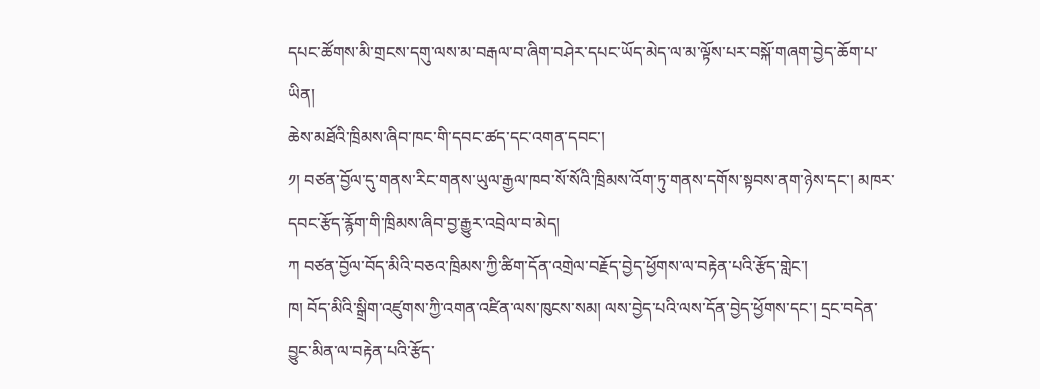དཔང་ཚོགས་མི་གྲངས་དགུ་ལས་མ་བརྒལ་བ་ཞིག་བཤེར་དཔང་ཡོད་མེད་ལ་མ་ལྟོས་པར་བསྐོ་གཞག་བྱེད་ཆོག་པ་ཡིན།
ཆེས་མཐོའི་ཁྲིམས་ཞིབ་ཁང་གི་དབང་ཚད་དང་འགན་དབང་།
༡། བཙན་བྱོལ་དུ་གནས་རིང་གནས་ཡུལ་རྒྱལ་ཁབ་སོ་སོའི་ཁྲིམས་འོག་ཏུ་གནས་དགོས་སྟབས་ནག་ཉེས་དང་། མཁར་དབང་རྩོད་རྙོག་གི་ཁྲིམས་ཞིབ་བྱ་རྒྱུར་འབྲེལ་བ་མེད།
ཀ བཙན་བྱོལ་བོད་མིའི་བཅའ་ཁྲིམས་ཀྱི་ཚིག་དོན་འགྲེལ་བརྗོད་བྱེད་ཕྱོགས་ལ་བརྟེན་པའི་རྩོད་གླེང་།
ཁ། བོད་མིའི་སྒྲིག་འཛུགས་ཀྱི་འགན་འཛིན་ལས་ཁུངས་སམ། ལས་བྱེད་པའི་ལས་དོན་བྱེད་ཕྱོགས་དང་། དྲང་བདེན་བྱུང་མིན་ལ་བརྟེན་པའི་རྩོད་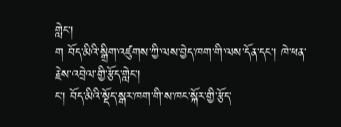གླེང་།
ག བོད་མིའི་སྒྲིག་འཛུགས་ཀྱི་ལས་བྱེད་ཁག་གི་ལས་དོན་དང་། ཁེ་ཕན་རྗེས་འབྲེལ་གྱི་རྩོད་གླེང་།
ང་། བོད་མིའི་སྡོད་སྒར་ཁག་གི་ས་ཁང་སྐོར་གྱི་རྩོད་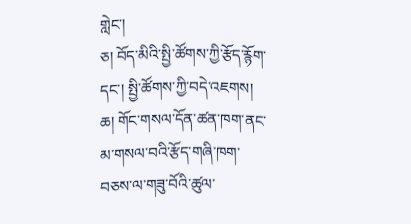གླེང་།
ཅ། བོད་མིའི་སྤྱི་ཚོགས་ཀྱི་རྩོད་རྙོག་དང་། སྤྱི་ཚོགས་ཀྱི་བདེ་འཇགས།
ཆ། གོང་གསལ་དོན་ཚན་ཁག་ནང་མ་གསལ་བའི་རྩོད་གཞི་ཁག་བཅས་ལ་གཟུ་བོའི་ཚུལ་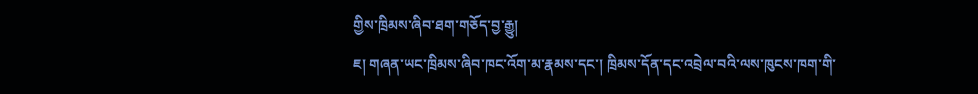གྱིས་ཁྲིམས་ཞིབ་ཐག་གཅོད་བྱ་རྒྱུ།
ཇ། གཞན་ཡང་ཁྲིམས་ཞིབ་ཁང་འོག་མ་རྣམས་དང་། ཁྲིམས་དོན་དང་འབྲེལ་བའི་ལས་ཁུངས་ཁག་གི་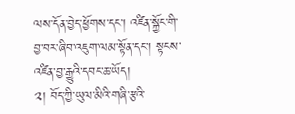ལས་དོན་བྱེད་ཕྱོགས་དང་། འཛིན་སྐྱོང་གི་བྱ་བར་ཞིབ་འཇུག་ལམ་སྟོན་དང་། སྟངས་འཛིན་བྱ་རྒྱུའི་དབང་ཆ་ཡོད།
༢། བོད་ཀྱི་ཡུལ་མིའི་གཞི་རྩའི་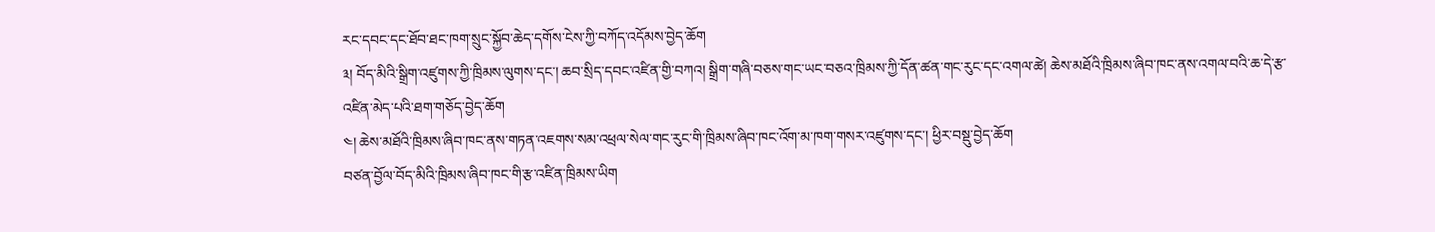རང་དབང་དང་ཐོབ་ཐང་ཁག་སྲུང་སྐྱོབ་ཆེད་དགོས་ངེས་ཀྱི་བཀོད་འདོམས་བྱེད་ཆོག
༣། བོད་མིའི་སྒྲིག་འཛུགས་ཀྱི་ཁྲིམས་ལུགས་དང་། ཆབ་སྲིད་དབང་འཛིན་གྱི་བཀའ། སྒྲིག་གཞི་བཅས་གང་ཡང་བཅའ་ཁྲིམས་ཀྱི་དོན་ཚན་གང་རུང་དང་འགལ་ཚེ། ཆེས་མཐོའི་ཁྲིམས་ཞིབ་ཁང་ནས་འགལ་བའི་ཆ་དེ་རྩ་འཛིན་མེད་པའི་ཐག་གཅོད་བྱེད་ཆོག
༤། ཆེས་མཐོའི་ཁྲིམས་ཞིབ་ཁང་ནས་གཏན་འཇགས་སམ་འཕྲལ་སེལ་གང་རུང་གི་ཁྲིམས་ཞིབ་ཁང་འོག་མ་ཁག་གསར་འཛུགས་དང་། ཕྱིར་བསྡུ་བྱེད་ཆོག
བཙན་བྱོལ་བོད་མིའི་ཁྲིམས་ཞིབ་ཁང་གི་རྩ་འཛིན་ཁྲིམས་ཡིག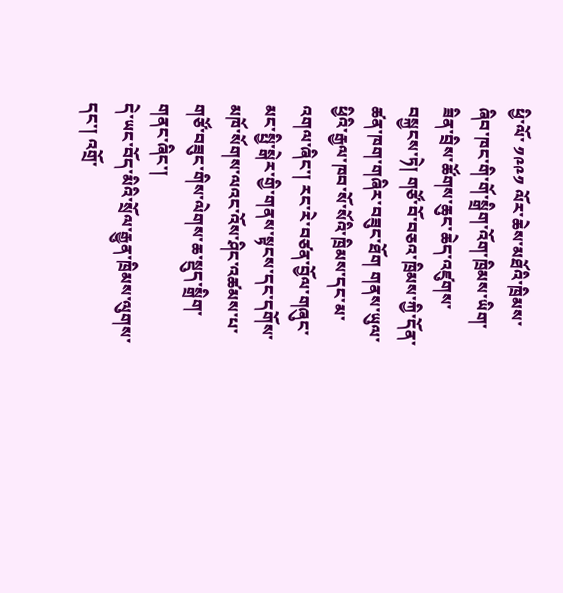ཕྱི་ལོ་ ༡༩༩༡ ལོར་ཆེས་མཐོའི་ཁྲིམས་ཞིབ་ཁང་གི་གོ་སྒྲིག་འོག་ཁྲིམས་ཡིག་ཟིན་བྲིས་ཚོགས་ཆུང་ཆེད་འཛུགས་བསྐྱངས་ཏེ། གཙོ་བོ་བཅའ་ཁྲིམས་ཀྱི་དོན་ཚན་ཁག་གཞིར་བཟུང་ཐོག གནས་ཡུལ་ཕྱིའི་རྒྱལ་ཁབ་སོ་སོའི་ཁྲིམས་དང་མ་འགལ་ཞིང་། རང་རེ་བཙན་བྱོལ་གཞུང་མང་སྤྱི་སྒེར་གྱི་གནས་སྟངས་དང་དགོས་མཁོ་སོགས་ལའང་འོས་ཤིང་འཚམས་པ་གཙོ་བཟུང་གིས་ལེགས་ཆ་སྡུད་སྒྲིག་གནང་ཞིང་།
དེ་ཡང་བོད་མིའི་སྲོལ་རྒྱུན་ཁྲིམས་ལུགས་དང་། འགྲོ་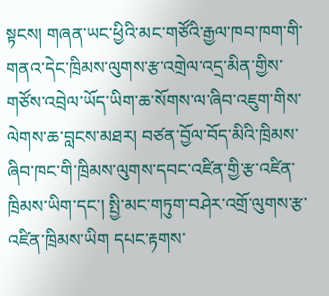སྟངས། གཞན་ཡང་ཕྱིའི་མང་གཙོའི་རྒྱལ་ཁབ་ཁག་གི་གནའ་དེང་ཁྲིམས་ལུགས་རྩ་འགྲེལ་འདྲ་མིན་གྱིས་གཙོས་འབྲེལ་ཡོད་ཡིག་ཆ་སོགས་ལ་ཞིབ་འཇུག་གིས་ལེགས་ཆ་བླངས་མཐར། བཙན་བྱོལ་བོད་མིའི་ཁྲིམས་ཞིབ་ཁང་གི་ཁྲིམས་ལུགས་དབང་འཛིན་གྱི་རྩ་འཛིན་ཁྲིམས་ཡིག་དང་། སྤྱི་མང་གཏུག་བཤེར་འགྲོ་ལུགས་རྩ་འཛིན་ཁྲིམས་ཡིག དཔང་རྟགས་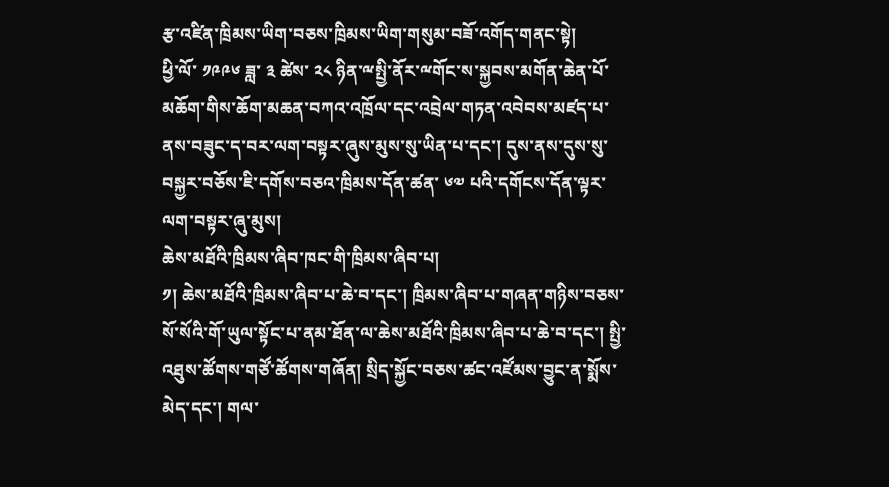རྩ་འཛིན་ཁྲིམས་ཡིག་བཅས་ཁྲིམས་ཡིག་གསུམ་བཟོ་འགོད་གནང་སྟེ།
ཕྱི་ལོ་ ༡༩༩༦ ཟླ་ ༣ ཚེས་ ༢༨ ཉིན་ྋསྤྱི་ནོར་ྋགོང་ས་སྐྱབས་མགོན་ཆེན་པོ་མཆོག་གིས་ཆོག་མཆན་བཀའ་འཁྲོལ་དང་འབྲེལ་གཏན་འབེབས་མཛད་པ་ནས་བཟུང་ད་བར་ལག་བསྟར་ཞུས་མུས་སུ་ཡིན་པ་དང་། དུས་ནས་དུས་སུ་བསྐྱར་བཅོས་ཇི་དགོས་བཅའ་ཁྲིམས་དོན་ཚན་ ༦༧ པའི་དགོངས་དོན་ལྟར་ལག་བསྟར་ཞུ་མུས།
ཆེས་མཐོའི་ཁྲིམས་ཞིབ་ཁང་གི་ཁྲིམས་ཞིབ་པ།
༡། ཆེས་མཐོའི་ཁྲིམས་ཞིབ་པ་ཆེ་བ་དང་། ཁྲིམས་ཞིབ་པ་གཞན་གཉིས་བཅས་སོ་སོའི་གོ་ཡུལ་སྟོང་པ་ནམ་ཐོན་ལ་ཆེས་མཐོའི་ཁྲིམས་ཞིབ་པ་ཆེ་བ་དང་། སྤྱི་འཐུས་ཚོགས་གཙོ་ཚོགས་གཞོན། སྲིད་སྐྱོང་བཅས་ཚང་འཛོམས་བྱུང་ན་སྨོས་མེད་དང་། གལ་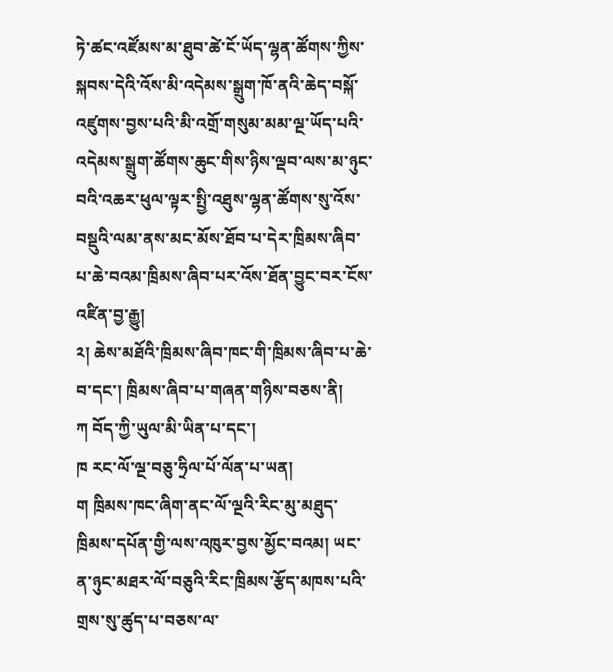ཏེ་ཚང་འཛོམས་མ་ཐུབ་ཚེ་ངོ་ཡོད་ལྷན་ཚོགས་ཀྱིས་སྐབས་དེའི་འོས་མི་འདེམས་སྒྲུག་ཁོ་ནའི་ཆེད་བསྐོ་འཛུགས་བྱས་པའི་མི་འགྲོ་གསུམ་མམ་ལྔ་ཡོད་པའི་འདེམས་སྒྲུག་ཚོགས་ཆུང་གིས་ཉིས་ལྡབ་ལས་མ་ཉུང་བའི་འཆར་ཕུལ་ལྟར་སྤྱི་འཐུས་ལྷན་ཚོགས་སུ་འོས་བསྡུའི་ལམ་ནས་མང་མོས་ཐོབ་པ་དེར་ཁྲིམས་ཞིབ་པ་ཆེ་བའམ་ཁྲིམས་ཞིབ་པར་འོས་ཐོན་བྱུང་བར་ངོས་འཛིན་བྱ་རྒྱུ།
༢། ཆེས་མཐོའི་ཁྲིམས་ཞིབ་ཁང་གི་ཁྲིམས་ཞིབ་པ་ཆེ་བ་དང་། ཁྲིམས་ཞིབ་པ་གཞན་གཉིས་བཅས་ནི།
ཀ བོད་ཀྱི་ཡུལ་མི་ཡིན་པ་དང་།
ཁ རང་ལོ་ལྔ་བཅུ་ཧྲིལ་པོ་ལོན་པ་ཡན།
ག ཁྲིམས་ཁང་ཞིག་ནང་ལོ་ལྔའི་རིང་མུ་མཐུད་ཁྲིམས་དཔོན་གྱི་ལས་འཁུར་བྱས་མྱོང་བའམ། ཡང་ན་ཉུང་མཐར་ལོ་བཅུའི་རིང་ཁྲིམས་རྩོད་མཁས་པའི་གྲས་སུ་ཚུད་པ་བཅས་ལ་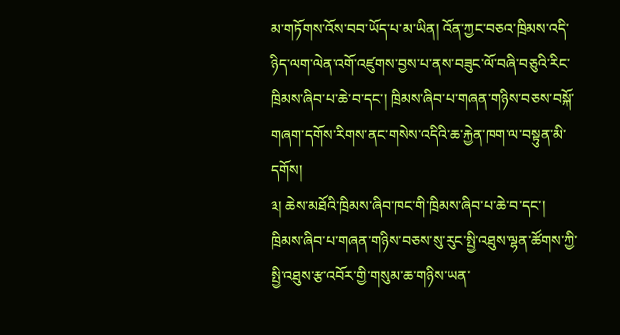མ་གཏོགས་འོས་བབ་ཡོད་པ་མ་ཡིན། འོན་ཀྱང་བཅའ་ཁྲིམས་འདི་ཉིད་ལག་ལེན་འགོ་འཛུགས་བྱས་པ་ནས་བཟུང་ལོ་བཞི་བཅུའི་རིང་ཁྲིམས་ཞིབ་པ་ཆེ་བ་དང་། ཁྲིམས་ཞིབ་པ་གཞན་གཉིས་བཅས་བསྐོ་གཞག་དགོས་རིགས་ནང་གསེས་འདིའི་ཆ་རྐྱེན་ཁག་ལ་བསྟུན་མི་དགོས།
༣། ཆེས་མཐོའི་ཁྲིམས་ཞིབ་ཁང་གི་ཁྲིམས་ཞིབ་པ་ཆེ་བ་དང་། ཁྲིམས་ཞིབ་པ་གཞན་གཉིས་བཅས་སུ་རུང་སྤྱི་འཐུས་ལྷན་ཚོགས་ཀྱི་སྤྱི་འཐུས་རྩ་འབོར་གྱི་གསུམ་ཆ་གཉིས་ཡན་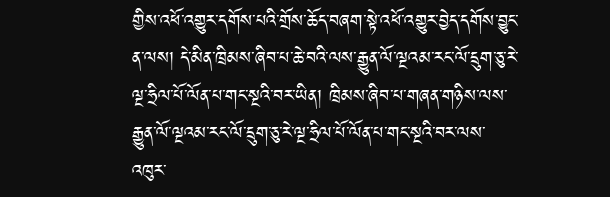གྱིས་འཕོ་འགྱུར་དགོས་པའི་གྲོས་ཆོད་བཞག་སྟེ་འཕོ་འགྱུར་བྱེད་དགོས་བྱུང་ན་ལས། དེ་མིན་ཁྲིམས་ཞིབ་པ་ཆེ་བའི་ལས་རྒྱུན་ལོ་ལྔའམ་རང་ལོ་དྲུག་ཅུ་རེ་ལྔ་ཧྲིལ་པོ་ལོན་པ་གང་སྔའི་བར་ཡིན། ཁྲིམས་ཞིབ་པ་གཞན་གཉིས་ལས་རྒྱུན་ལོ་ལྔའམ་རང་ལོ་དྲུག་ཅུ་རེ་ལྔ་ཧྲིལ་པོ་ལོན་པ་གང་སྔའི་བར་ལས་འཁུར་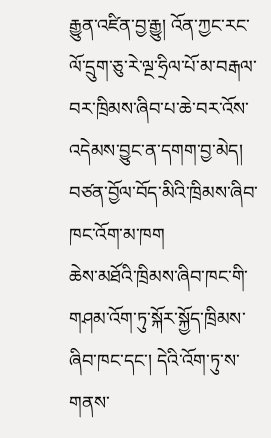རྒྱུན་འཛིན་བྱ་རྒྱུ། འོན་ཀྱང་རང་ལོ་དྲུག་ཅུ་རེ་ལྔ་ཧྲིལ་པོ་མ་བརྒལ་བར་ཁྲིམས་ཞིབ་པ་ཆེ་བར་འོས་འདེམས་བྱུང་ན་དགག་བྱ་མེད།
བཙན་བྱོལ་བོད་མིའི་ཁྲིམས་ཞིབ་ཁང་འོག་མ་ཁག
ཆེས་མཐོའི་ཁྲིམས་ཞིབ་ཁང་གི་གཤམ་འོག་ཏུ་སྐོར་སྐྱོད་ཁྲིམས་ཞིབ་ཁང་དང་། དེའི་འོག་ཏུ་ས་གནས་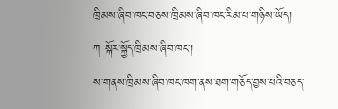ཁྲིམས་ཞིབ་ཁང་བཅས་ཁྲིམས་ཞིབ་ཁང་རིམ་པ་གཉིས་ཡོད།
ཀ སྐོར་སྐྱོད་ཁྲིམས་ཞིབ་ཁང་།
ས་གནས་ཁྲིམས་ཞིབ་ཁང་ཁག་ནས་ཐག་གཅོད་བྱས་པའི་བཅད་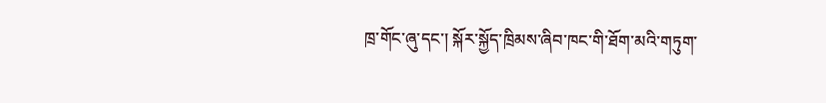ཁྲ་གོང་ཞུ་དང་། སྐོར་སྐྱོད་ཁྲིམས་ཞིབ་ཁང་གི་ཐོག་མའི་གཏུག་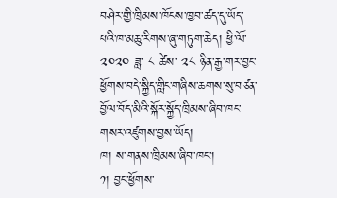བཤེར་གྱི་ཁྲིམས་ཁོངས་ཁྱབ་ཚད་དུ་ཡོད་པའི་ཁ་མཆུ་རིགས་ཞུ་གཏུག་ཆེད། ཕྱི་ལོ་ ༢༠༢༠ ཟླ་ ༨ ཚེས་ ༢༨ ཉིན་རྒྱ་གར་བྱང་ཕྱོགས་བདེ་སྐྱིད་གླིང་གཞིས་ཆགས་སུ་བཙན་བྱོལ་བོད་མིའི་སྐོར་སྐྱོད་ཁྲིམས་ཞིབ་ཁང་གསར་འཛུགས་བྱས་ཡོད།
ཁ། ས་གནས་ཁྲིམས་ཞིབ་ཁང་།
༡། བྱང་ཕྱོགས་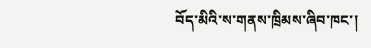བོད་མིའི་ས་གནས་ཁྲིམས་ཞིབ་ཁང་།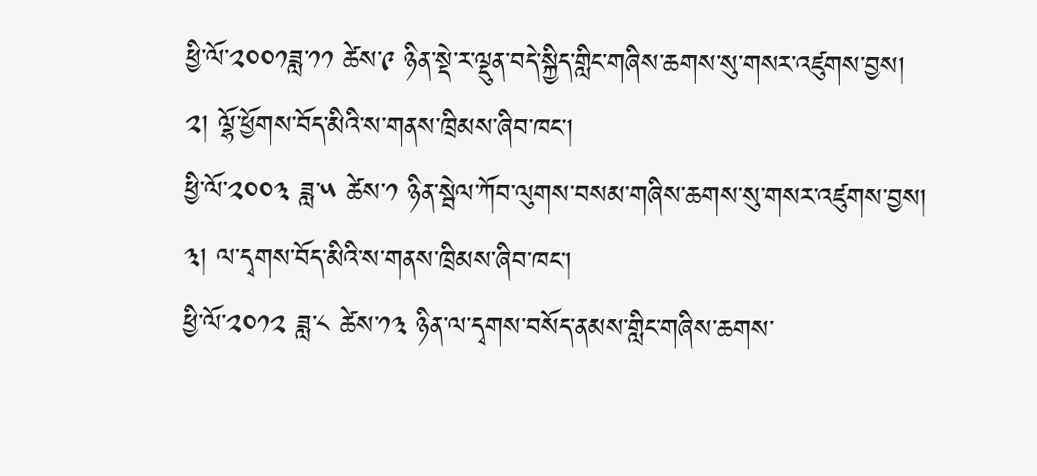ཕྱི་ལོ་༢༠༠༡ཟླ་༡༡ ཚེས་༩ ཉིན་སྡེ་ར་ལྡུན་བདེ་སྐྱིད་གླིང་གཞིས་ཆགས་སུ་གསར་འཛུགས་བྱས།
༢། ལྷོ་ཕྱོགས་བོད་མིའི་ས་གནས་ཁྲིམས་ཞིབ་ཁང་།
ཕྱི་ལོ་༢༠༠༣ ཟླ་༥ ཚེས་༡ ཉིན་སྦེལ་ཀོབ་ལུགས་བསམ་གཞིས་ཆགས་སུ་གསར་འཛུགས་བྱས།
༣། ལ་དྭགས་བོད་མིའི་ས་གནས་ཁྲིམས་ཞིབ་ཁང་།
ཕྱི་ལོ་༢༠༡༢ ཟླ་༨ ཚེས་༡༣ ཉིན་ལ་དྭགས་བསོད་ནམས་གླིང་གཞིས་ཆགས་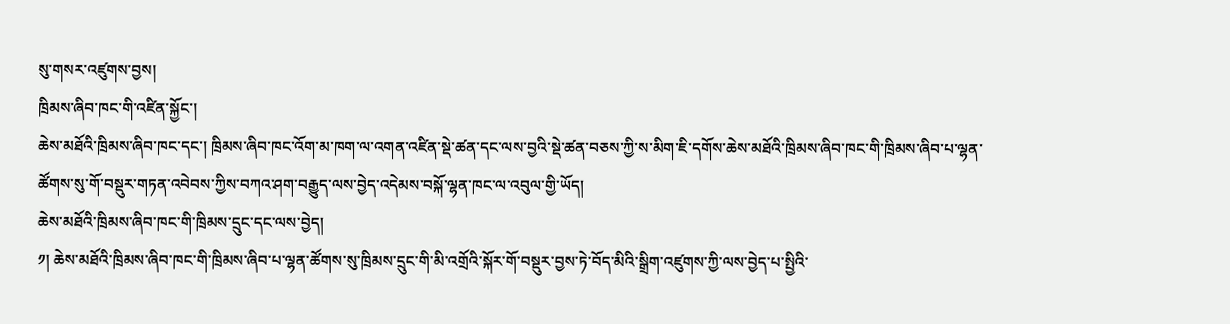སུ་གསར་འཛུགས་བྱས།
ཁྲིམས་ཞིབ་ཁང་གི་འཛིན་སྐྱོང་།
ཆེས་མཐོའི་ཁྲིམས་ཞིབ་ཁང་དང་། ཁྲིམས་ཞིབ་ཁང་འོག་མ་ཁག་ལ་འགན་འཛིན་སྡེ་ཚན་དང་ལས་བྱའི་སྡེ་ཚན་བཅས་ཀྱི་ས་མིག་ཇི་དགོས་ཆེས་མཐོའི་ཁྲིམས་ཞིབ་ཁང་གི་ཁྲིམས་ཞིབ་པ་ལྷན་ཚོགས་སུ་གོ་བསྡུར་གཏན་འབེབས་ཀྱིས་བཀའ་ཤག་བརྒྱུད་ལས་བྱེད་འདེམས་བསྐོ་ལྷན་ཁང་ལ་འབུལ་གྱི་ཡོད།
ཆེས་མཐོའི་ཁྲིམས་ཞིབ་ཁང་གི་ཁྲིམས་དྲུང་དང་ལས་བྱེད།
༡། ཆེས་མཐོའི་ཁྲིམས་ཞིབ་ཁང་གི་ཁྲིམས་ཞིབ་པ་ལྷན་ཚོགས་སུ་ཁྲིམས་དྲུང་གི་མི་འགྲོའི་སྐོར་གོ་བསྡུར་བྱས་ཏེ་བོད་མིའི་སྒྲིག་འཛུགས་ཀྱི་ལས་བྱེད་པ་སྤྱིའི་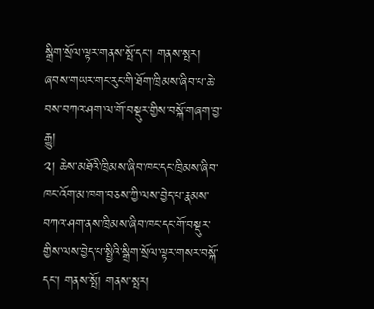སྒྲིག་སྲོལ་ལྟར་གནས་སྤོ་དང་། གནས་སྤར། ཞབས་གཡར་གང་རུང་གི་ཐོག་ཁྲིམས་ཞིབ་པ་ཆེ་བས་བཀའ་ཤག་ལ་གོ་བསྡུར་གྱིས་བསྐོ་གཞག་བྱ་རྒྱུ།
༢། ཆེས་མཐོའི་ཁྲིམས་ཞིབ་ཁང་དང་ཁྲིམས་ཞིབ་ཁང་འོག་མ་ཁག་བཅས་ཀྱི་ལས་བྱེད་པ་རྣམས་བཀའ་ཤག་ནས་ཁྲིམས་ཞིབ་ཁང་དང་གོ་བསྡུར་གྱིས་ལས་བྱེད་པ་སྤྱིའི་སྒྲིག་སྲོལ་ལྟར་གསར་བསྐོ་དང་། གནས་སྤོ། གནས་སྤར།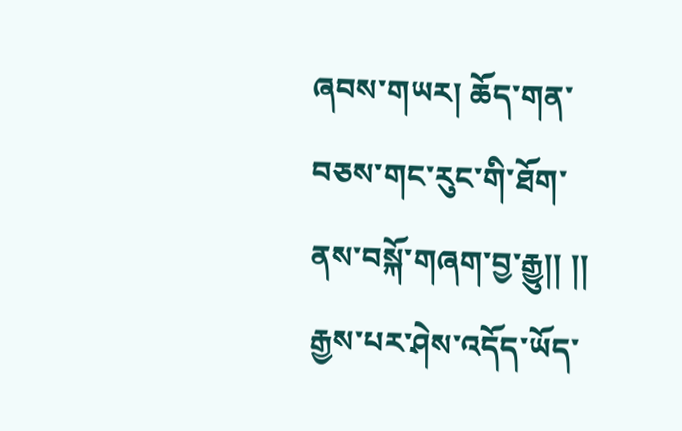ཞབས་གཡར། ཆོད་གན་བཅས་གང་རུང་གི་ཐོག་ནས་བསྐོ་གཞག་བྱ་རྒྱུ།། །།
རྒྱས་པར་ཤེས་འདོད་ཡོད་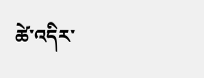ཚེ་འདིར་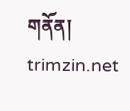གནོན། trimzin.net